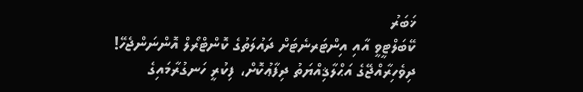ޚަބަރު
ކޭބަލްޓީވީ އާއި އިންޓަރނެޓަށް ދައުލަތުގެ ކޮންޓްރޯލް އޮންނަންޖެހޭ!
ދިވެހިރާއްޖޭގެ އަޙްލާޤިއްޔަތު ދިފާޢުކޮށް، ފިކުރީ ހަނގުރާމައިގެ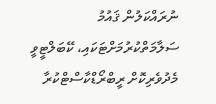ނުރައްކަލުން ޤައުމު ސަލާމަތްކުރުމަށްޓަކައި، ކޭބަލްޓީވީ މެދުވެރިކޮށް ރީބްރޯޑްކާސްޓްކުރާ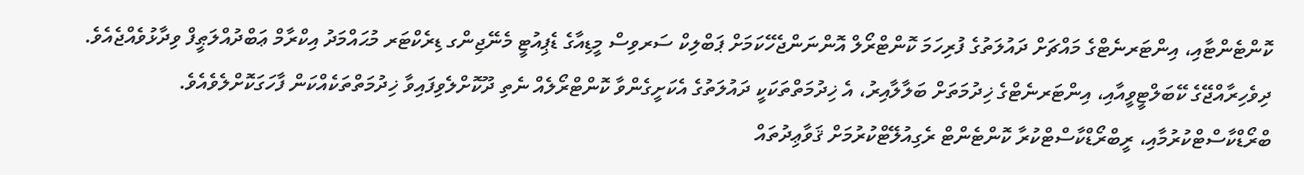ކޮންޓެންޓާއި، އިންޓަރނެޓްގެ މައްޗަށް ދައުލަތުގެ ފުރިހަމަ ކޮންޓްރޯލް އޮންނަންޖެހޭކަމަށް ޕަބްލިކް ސަރވިސް މީޑިއާގެ ޑެޕިއުޓީ މެނޭޖިންގ ޑިރެކްޓަރ މުޙައްމަދު އިކްރާމް ޢަބްދުއްލަޠީފް ވިދާޅުވެއްޖެއެވެ.
ދިވެހިރާއްޖޭގެ ކޭބަލްޓީވީއާއި، އިންޓަރނެޓްގެ ޚިދުމަތަށް ބަލާލާއިރު، އެ ޚިދުމަތްތަކަކީ ދައުލަތުގެ އެކަށީގެންވާ ކޮންޓްރޯލެއް ނެތި ދޫކޮށްލެވިފައިވާ ޚިދުމަތްތަކެއްކަން ފާހަގަކޮށްލެވެއެވެ. ބްރޯޑްކާސްޓްކުރުމާއި، ރީބްރޯޑްކާސްޓްކުރާ ކޮންޓެންޓް ރެގިއުލޭޓްކުރުމަށް ޤަވާޢިދުތައް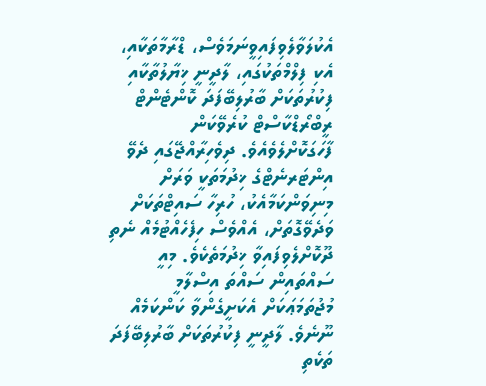އެކުލަވާލެވިފައިވީނަމަވެސް، ޑްރާމާތަކާއި، އެކި ފިލްމްތަކުގައި، ލާދީނީ ޚިޔާލުތާކާއި ފިކުރުތަކަށް ބާރުލިބޭފަދަ ކޮންޓެންޓް ރީބްރޯޑްކާސްޓް ކުރެވޭކަން ފާހަގަކޮށްލެވެއެވެ. ދިވެހިރާއްޖޭގައި ދެވޭ އިންޓަރނެޓްގެ ޚިދުމަތަކީ ވަރަށް މިނިވަންކަމާއެކު، ހުރިހާ ސައިޓްތަކަށް ވަދެވޭގޮތަށް، އެއްވެސް ހިފެހެއްޓުމެއް ނެތި ދޫކޮށްލެވިފައިވާ ޚިދުމަތެކެވެ. މިއީ ސައްތައިން ސައްތަ އިސްލާމީ މުޖުތަމަޢަކަށް އެކަށީގެންވާ ކަންކަމެއް ނޫނެވެ. ލާދީނީ ފިކުރުތަކަށް ބާރުލިބޭފަދަ ތަކެތި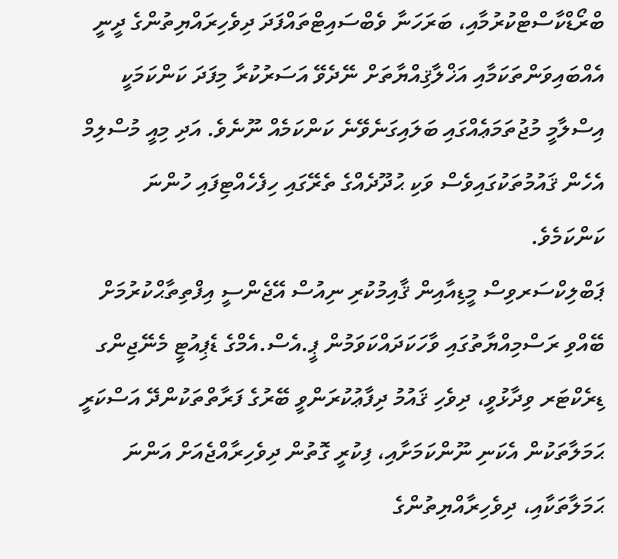ބްރޯޑްކާސްޓްކުރުމާއި، ބަރަހަނާ ވެބްސައިޓްތައްފަދަ ދިވެހިރައްޔިތުންގެ ދީނީ އެއްބައިވަންތަކަމާއި އަޚްލާޤިއްޔާތަށް ނޭދެވޭ އަސަރުކުރާ މިފަދަ ކަންކަމަކީ އިސްލާމީ މުޖުތަމަޢެއްގައި ބަލައިގަނެވޭނެ ކަންކަމެއް ނޫނެވެ. އަދި މިއީ މުސްލިމް އެހެން ޤައުމުތަކުގައިވެސް ވަކި ޙުދޫދެއްގެ ތެރޭގައި ހިފެހެއްޓިފައި ހުންނަ ކަންކަމެވެ.
ޕަބްލިކްސަރވިސް މީޑިއާއިން ޤާއިމުކުރި ނިއުސް އޭޖެންސީ އިފްތިތާޙްކުރުމަށް ބޭއްވި ރަސްމިއްޔާތުގައި ވާހަކަދައްކަވަމުން ޕީ.އެސް.އެމްގެ ޑެޕިއުޓީ މެނޭޖިންގ ޑިރެކްޓަރ ވިދާޅުވީ، ދިވެހި ޤައުމު ދިފާޢުކުރަންވީ ބޭރުގެ ފަރާތްތަކުންދޭ އަސްކަރީ ޙަމަލާތަކުން އެކަނި ނޫންކަމަށާއި، ފިކުރީ ގޮތުން ދިވެހިރާއްޖެއަށް އަންނަ ޙަމަލާތަކާއި، ދިވެހިރާއްޔިތުންގެ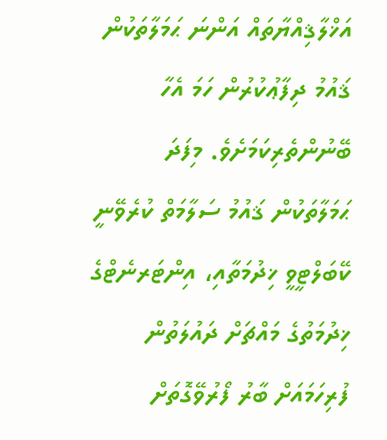އަޚްލާޤިއްޔާތައް އަންނަ ޙަމަލާތަކުން ޤައުމު ދިފާޢުކުރުން ހަމަ އެހާ ބޭނުންތެރިކަމަށެވެ. މިފަދަ ޙަމަލާތަކުން ޤައުމު ސަލާމަތް ކުރެވޭނީ ކޭބަލްޓީވީ ޚިދުމަތާއި، އިންޓަރނެޓްގެ ޚިދުމަތުގެ މައްޗަށް ދައުލަތުން ފުރިހަމައަށް ބާރު ފޯރުވޭގޮތަށް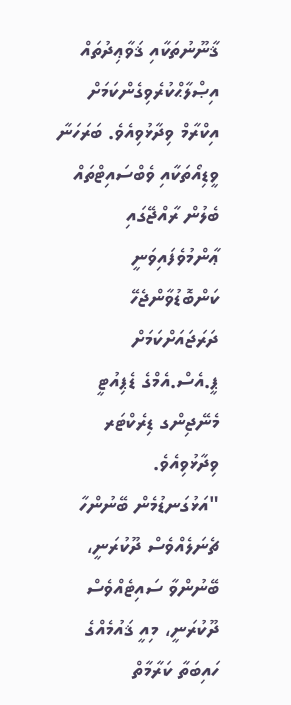ޤާނޫނުތަކާއި ޤަވާޢިދުތައް އިޞްލާޙްކުރެވިގެންކަމަށް އިކްރާމް ވިދާޅުވިއެވެ. ބަރަހަނާ ވީޑިއޯތަކާއި ވެބްސައިޓްތައް ބެލުން ރާއްޖޭގައި ޢާންމުވެފައިވަނީ ކަންބޮޑުވާންޖެހޭ ދަރަޖައަށްކަމަށް ޕީ.އެސް.އެމްގެ ޑެޕިއުޓީ މެނޭޖިންގ ޑިރެކްޓަރ ވިދާޅުވިއެވެ.
"އަޅުގަނޑުމެން ބޭނުންހާ ޗެނަލެއްވެސް ދޫކުރަނީ، ބޭނުންވާ ސައިޓެއްވެސް ދޫކުރަނީ، މިއީ ޤައުމެއްގެ ހައިބަތާ ކަރާމާތް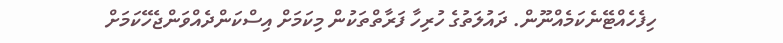ހިފެހެއްޓޭނެކަމެއްނޫން. ދައުލަތުގެ ހުރިހާ ފަރާތްތަކުން މިކަމަށް އިސްކަންދެއްވަންޖެހޭކަމަށް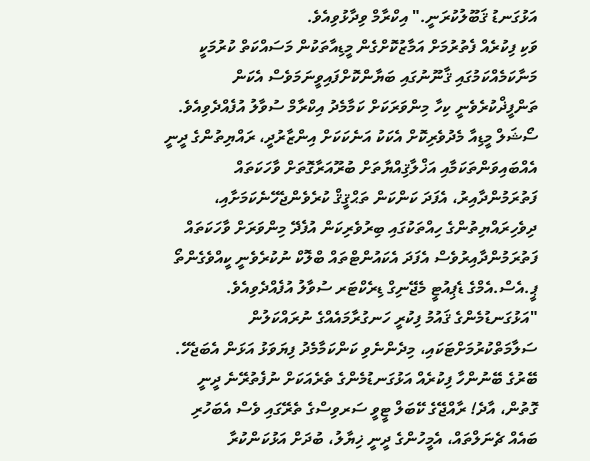އަޅުގަނޑު ޤަބޫލުކުރަނީ." އިކްރާމް ވިދާޅުވިއެވެ.
ވަކި ފިކުރެއް ފެތުރުމަށް އަމާޒުކޮށްގެން މީޑިއާތަކުން މަސައްކަތް ކުރުމަކީ މަނާކަމެއްކަމުގައި ޤާނޫނުގައި ބަޔާންކޮށްފައިވީނަމަވެސް އެކަން ތަންފީޛްކުރެވެނީ ކިހާ މިންވަރަކަށް ކަމާމެދު އިކްރާމް ސުވާލު އުފެއްދެވިއެވެ. ސޯޝަލް މީޑިއާ މެދުވެރިކޮށް އެކަކު އަނެކަކަށް އިންޒާރުދީ، ރައްޔިތުންގެ ދީނީ އެއްބައިވަންތަކަމާއި އަޚްލާޤިއްޔާތަށް ބުރޫއަރާގޮތަށް ވާހަކަތައް ފަތުރަމުންދާއިރު، އެފަދަ ކަންކަން ތަޙްޤީޤް ކުރެވެންޖެހޭނެކަމަށާއި، ދިވެހިރައްޔިތުންގެ ހިއްތަކުގައި ބިރުވެރިކަން އުފެދޭ މިންވަރަށް ވާހަކަތައް ފަތުރަމުންދާއިރުވެސް އެފަދަ އެކައުންޓްތައް ބްލޮކް ނުކުރެވެނީ ކީއްވެގެންތޯ ޕީ.އެސް.އެމްގެ ޑެޕިއުޓީ މެޖޭނިގް ޑިރެކްޓަރ ސުވާލު އުފެއްދެވިއެވެ.
"އަޅުގަނޑުމެންގެ ޤައުމު ފިކުރީ ހަނގުރާމައެއްގެ ނުރައްކަލުން ސަލާމަތްކުރުމަށްޓަކައި، މިދެންނެވި ކަންކަމާމެދު ފިޔަވަޅު އަޅަން އެބަޖެހޭ. ބޭރުގެ ބޭނުންހާ ފިކުރެއް އަޅުގަނޑުމެންގެ ތެރެއަކަށް ނުފެތުރޭނެ ދީނީ ގޮތުން، އާދެ! ރާއްޖޭގެ ކޭބަލް ޓީވީ ސަރވިސްގެ ތެރޭގައި ވެސް އެބަހުރި ބައެއް ޗެނަލްތައް، އެމީހުންގެ ދީނީ ޚިޔާލު، ބުދަށް އަޅުކަންކުރާ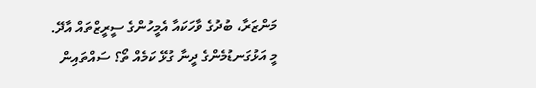މަންޒަރާ، ބުދުގެ ވާހަކައާ އެމީހުންގެ ސީރީޒްތައް އާދޭ. މީ އަޅުގަނޑުމެންގެ ދީނާ ގުޅޭ ކަމެއް ތޯ؟ ސައްތައިން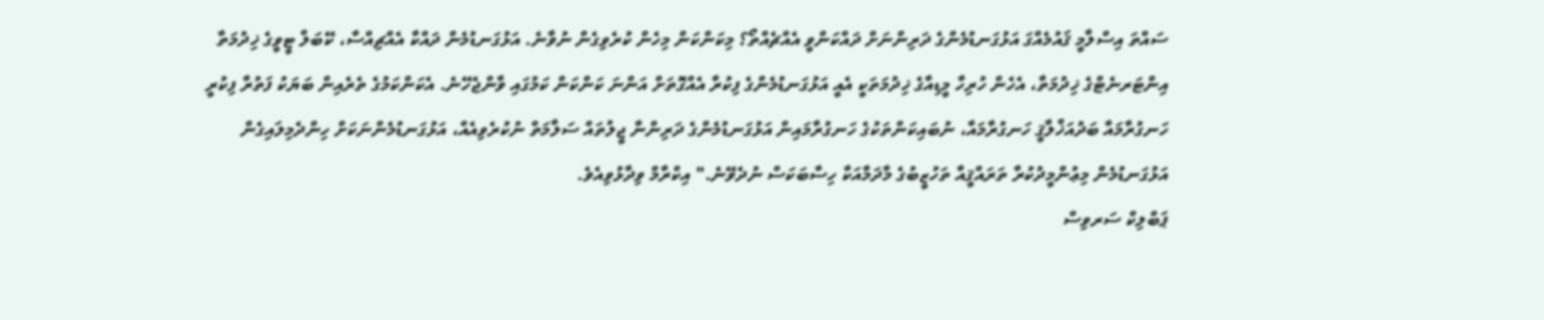ސައްތަ އިސްލާމީ ޤައުމެއްގަ އަޅުގަނޑުމެންގެ ދަރިންނަށް ދައްކަންވީ އެއްޗެއްތޯ؟ މިކަންކަން މިހެން ކުރެވިގެން ނުވާނެ. އަޅުގަނޑުމެން ދައްކާ އެއްޗިއްސާ، ކޭބަލް ޓީވީގެ ޚިދުމަތާ އިންޓަރނެޓްގެ ޚިދުމަތާ، އެހެން ހުރިހާ މީޑިއާގެ ޚިދުމަތަކީ އެއީ އަޅުގަނޑުމެންގެ ފިކުރާ އެއްގޮތަށް އަންނަ ކަންކަން ކަމުގައި ވާންޖެހޭނެ. އެކަންކަމުގެ ތެރެއިން ބަޔަކު ފަތުރާ ފިކުރީ ހަނގުރާމައާ ބަދުއަޚްލާޤީ ހަނގުރާމައާ، ނުބައިކަންތަކުގެ ހަނގުރާމައިން އަޅުގަނޑުމެންގެ ދަރިންނާ ޖީލުތައް ސަލާމަތް ނުކުރެވިއެއް، އަޅުގަނޑުމެންނަކަށް ހިންދެމިލައިގެން އަޅުގަނޑުމެން މިޢުންމީދުކުރާ ތަރައްޤީއާ ތަހުޒީބުގެ މާދަމާއަކާ ހިސާބަކަސް ނުދެވޭނެ." އިކްރާމް ވިދާޅުވިއެވެ.
ޕަބްލިކް ސަރވިސް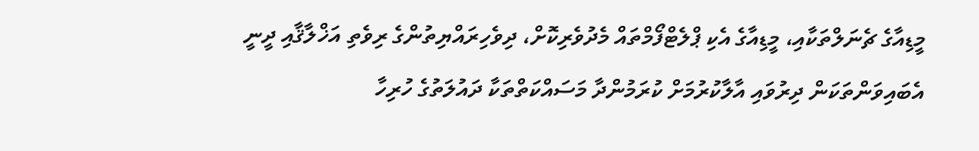މީޑިއާގެ ޗެނަލްތަކާއި، މީޑިއާގެ އެކި ޕްލެޓްފޯމްތައް މެދުވެރިކޮށް، ދިވެހިރައްޔިތުންގެ ރިވެތި އަޚްލާޤާއި ދީނީ އެބައިވަންތަކަން ދިރުވައި އާލާކުރުމަށް ކުރަމުންދާ މަސައްކަތްތަކާ ދައުލަތުގެ ހުރިހާ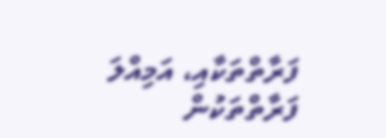ފަރާތްތަކާއި، އަމިއްލަ ފަރާތްތަކުން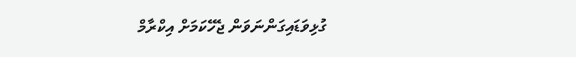ގުޅިވަޑައިގަންނަވަން ޖެހޭކަމަށް އިކްރާމް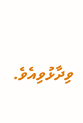ވިދާޅުވިއެވެ.